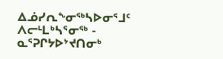ᐃᓅᓯᕆᖕᓂᖅᓴᐅᓂᕐᒧᑦ ᐱᓕᒻᒪᒃᓴᕐᓂᖅ - ᓇᕐᕈᒋᔭᐅᔾᔪᑎᓂᒃ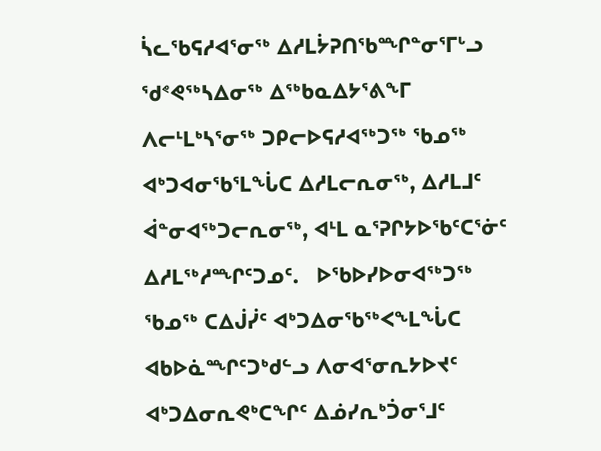ᓵᓚᖃᕋᓱᐊᕐᓂᖅ ᐃᓱᒪᔮᕈᑎᖃᙱᓐᓂᕐᒥᒡᓗ ᖁᕝᕙᖅᓴᐃᓂᖅ ᐃᖅᑲᓇᐃᔭᕐᕕᖕᒥ
ᐱᓕᒻᒪᒃᓴᕐᓂᖅ ᑐᑭᓕᐅᕋᓱᐊᖅᑐᖅ ᖃᓄᖅ ᐊᒃᑐᐊᓂᖃᕐᒪᖔᑕ ᐃᓱᒪᓕᕆᓂᖅ, ᐃᓱᒪᒧᑦ ᐋᓐᓂᐊᖅᑐᓕᕆᓂᖅ, ᐊᒻᒪ ᓇᕐᕈᒋᔭᐅᖃᑦᑕᕐᓃᑦ ᐃᓱᒪᖅᓱᙱᑦᑐᓄᑦ.   ᐅᖃᐅᓯᐅᓂᐊᖅᑐᖅ ᖃᓄᖅ ᑕᐃᒎᓰᑦ ᐊᒃᑐᐃᓂᖃᖅᐸᖕᒪᖔᑕ ᐊᑲᐅᓈᙱᑦᑐᒃᑯᓪᓗ ᐱᓂᐊᕐᓂᕆᔭᐅᔪᑦ ᐊᒃᑐᐃᓂᕆᕙᒃᑕᖏᑦ ᐃᓅᓯᕆᒃᑑᓂᕐᒧᑦ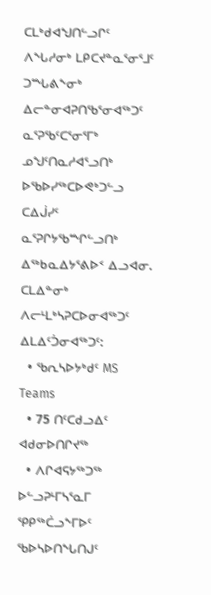ᑕᒪᒃᑯᐊᖑᑎᓪᓗᒋᑦ ᐱᖓᓱᓂᒃ ᒪᑭᑕᔪᓐᓇᕐᓂᕐᒧᑦ ᑐᙵᕕᖕᓂᒃ ᐃᓕᓐᓂᐊᕈᑎᖃᕐᓂᐊᖅᑐᑦ ᓇᕐᕈᖃᑦᑕᕐᓂᕐᒥᒃ ᓄᖑᑦᑎᓇᓱᐊᕐᓗᑎᒃ ᐅᖃᐅᓯᖅᑕᐅᕙᒃᑐᓪᓗ ᑕᐃᒎᓯᑦ ᓇᕐᕈᒋᔭᖃᙱᓪᓗᑎᒃ ᐃᖅᑲᓇᐃᔭᕐᕕᐅᑉ ᐃᓗᐊᓂ.
ᑕᒪᐃᓐᓂᒃ ᐱᓕᒻᒪᒃᓴᕈᑕᐅᓂᐊᖅᑐᑦ ᐃᒪᐃᑦᑑᓂᐊᖅᑐᑦ:
  • ᖃᕆᓴᐅᔭᒃᑯᑦ MS Teams
  • 75 ᑎᑦᑕᑯᓗᐃᑦ ᐊᑯᓂᐅᑎᒋᔪᖅ
  • ᐱᒋᐊᕋᔭᖅᑐᖅ ᐅᓪᓗᕈᒻᒥᓴᕐᓇᒥ ᕿᑭᖅᑖᓗᖕᒥᐅᑦ ᖃᐅᓴᐅᑎᖓᑎᒍᑦ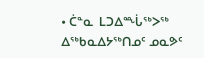• ᑖᓐᓇ  ᒪᑐᐃᙶᖅᐳᖅ ᐃᖅᑲᓇᐃᔭᖅᑎᓄᑦ ᓄᓇᕗᑦ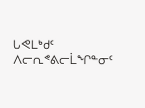ᒐᕙᒪᒃᑯᑦ ᐱᓕᕆᕝᕕᓕᒫᖏᓐᓂᑦ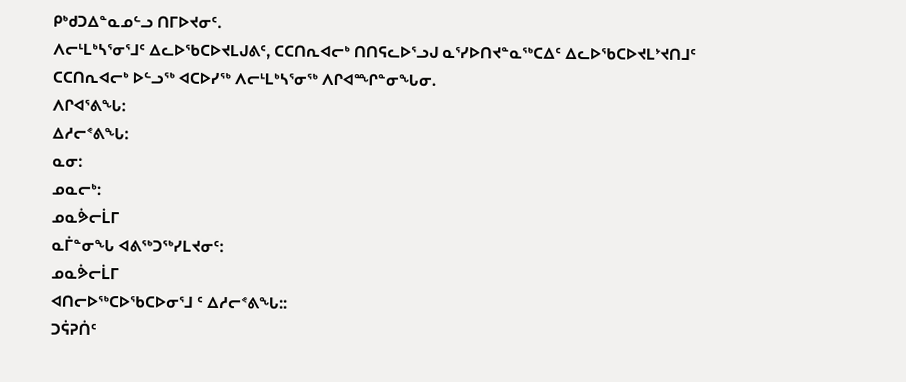ᑭᒃᑯᑐᐃᓐᓇᓄᓪᓗ ᑎᒥᐅᔪᓂᑦ.
ᐱᓕᒻᒪᒃᓴᕐᓂᕐᒧᑦ ᐃᓚᐅᖃᑕᐅᔪᒪᒍᕕᑦ, ᑕᑕᑎᕆᐊᓕᒃ ᑎᑎᕋᓚᐅᕐᓗᒍ ᓇᕐᓯᐅᑎᔪᓐᓇᖅᑕᐃᑦ ᐃᓚᐅᖃᑕᐅᔪᒪᔾᔪᑎᒧᑦ ᑕᑕᑎᕆᐊᓕᒃ ᐅᓪᓗᖅ ᐊᑕᐅᓯᖅ ᐱᓕᒻᒪᒃᓴᕐᓂᖅ ᐱᒋᐊᙱᓐᓂᖓᓂ.
ᐱᒋᐊᕐᕕᖓ:
ᐃᓱᓕᕝᕕᖓ:
ᓇᓂ:
ᓄᓇᓕᒃ:
ᓄᓇᕘᓕᒫᒥ
ᓇᒦᓐᓂᖓ ᐊᕕᖅᑐᖅᓯᒪᔪᓂᑦ:
ᓄᓇᕘᓕᒫᒥ
ᐊᑎᓕᐅᖅᑕᐅᖃᑕᐅᓂᕐᒧ ᑦ ᐃᓱᓕᕝᕕᖓ::
ᑐᕌᕈᑏᑦ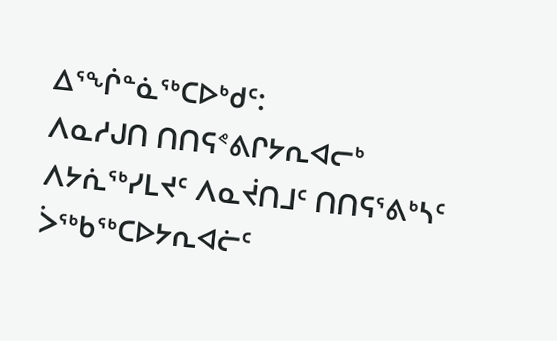ᐃᕐᖐᓐᓈᖅᑕᐅᒃᑯᑦ:
ᐱᓇᓱᒍᑎ ᑎᑎᕋᕝᕕᒋᔭᕆᐊᓕᒃ
ᐱᔭᕇᖅᓯᒪᔪᑦ ᐱᓇᔫᑎᒧᑦ ᑎᑎᕋᕐᕕᒃᓴᑦ ᐴᖅᑲᖅᑕᐅᔭᕆᐊᓖᑦ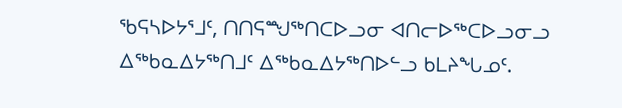ᖃᕋᓴᐅᔭᕐᒧᑦ, ᑎᑎᕋᙳᖅᑎᑕᐅᓗᓂ ᐊᑎᓕᐅᖅᑕᐅᓗᓂᓗ ᐃᖅᑲᓇᐃᔭᖅᑎᒧᑦ ᐃᖅᑲᓇᐃᔭᖅᑎᐅᓪᓗ ᑲᒪᔨᖓᓄᑦ.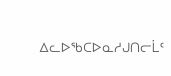ᐃᓚᐅᖃᑕᐅᓇᓱᒍᑎᓕᒫᑦ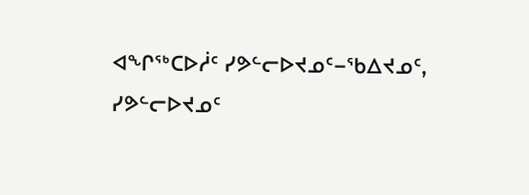ᐊᖏᖅᑕᐅᓲᑦ ᓯᕗᓪᓕᐅᔪᓄᑦ−ᖃᐃᔪᓄᑦ, ᓯᕗᓪᓕᐅᔪᓄᑦ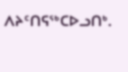ᐱᔨᑦᑎᕋᖅᑕᐅᓗᑎᒃ.